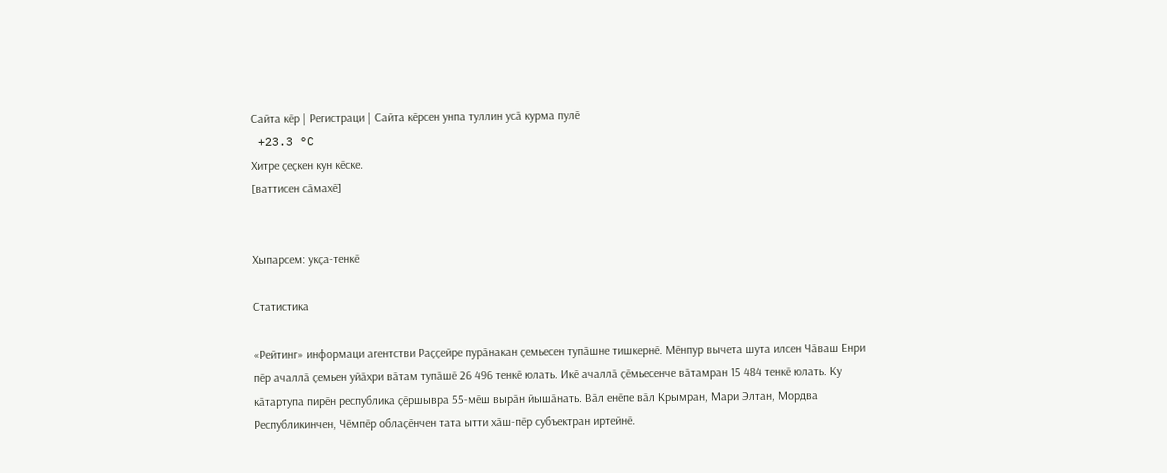Сайта кӗр | Регистраци | Сайта кӗрсен унпа туллин усӑ курма пулӗ
 +23.3 °C
Хитре ҫеҫкен кун кӗске.
[ваттисен сӑмахӗ]


Хыпарсем: укҫа-тенкӗ

Статистика

«Рейтинг» информаци агентстви Раҫҫейре пурӑнакан ҫемьесен тупӑшне тишкернӗ. Мӗнпур вычета шута илсен Чӑваш Енри пӗр ачаллӑ ҫемьен уйӑхри вӑтам тупӑшӗ 26 496 тенкӗ юлать. Икӗ ачаллӑ ҫӗмьесенче вӑтамран 15 484 тенкӗ юлать. Ку кӑтартупа пирӗн республика ҫӗршывра 55-мӗш вырӑн йышӑнать. Вӑл енӗпе вӑл Крымран, Мари Элтан, Мордва Республикинчен, Чӗмпӗр облаҫӗнчен тата ытти хӑш-пӗр субъектран иртейнӗ.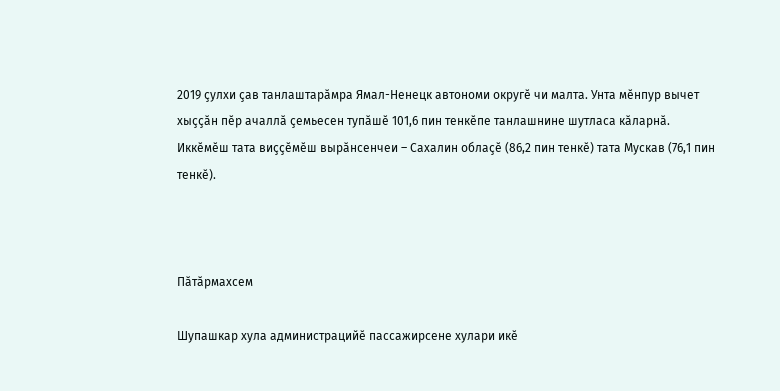2019 ҫулхи ҫав танлаштарӑмра Ямал-Ненецк автономи округӗ чи малта. Унта мӗнпур вычет хыҫҫӑн пӗр ачаллӑ ҫемьесен тупӑшӗ 101,6 пин тенкӗпе танлашнине шутласа кӑларнӑ. Иккӗмӗш тата виҫҫӗмӗш вырӑнсенчеи – Сахалин облаҫӗ (86,2 пин тенкӗ) тата Мускав (76,1 пин тенкӗ).



Пӑтӑрмахсем

Шупашкар хула администрацийӗ пассажирсене хулари икӗ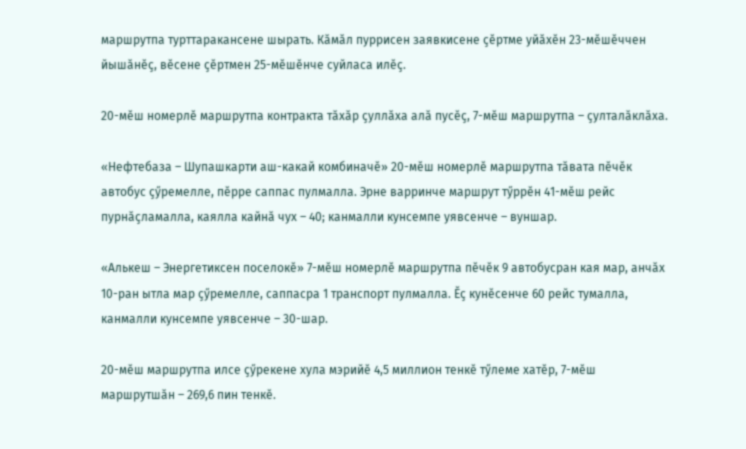маршрутпа турттаракансене шырать. Кӑмӑл пуррисен заявкисене ҫӗртме уйӑхӗн 23-мӗшӗччен йышӑнӗҫ, вӗсене ҫӗртмен 25-мӗшӗнче суйласа илӗҫ.

20-мӗш номерлӗ маршрутпа контракта тӑхӑр ҫуллӑха алӑ пусӗҫ, 7-мӗш маршрутпа – ҫулталӑклӑха.

«Нефтебаза – Шупашкарти аш-какай комбиначӗ» 20-мӗш номерлӗ маршрутпа тӑвата пӗчӗк автобус ҫӳремелле, пӗрре саппас пулмалла. Эрне варринче маршрут тӳррӗн 41-мӗш рейс пурнӑҫламалла, каялла кайнӑ чух – 40; канмалли кунсемпе уявсенче – вуншар.

«Алькеш – Энергетиксен поселокӗ» 7-мӗш номерлӗ маршрутпа пӗчӗк 9 автобусран кая мар, анчӑх 10-ран ытла мар ҫӳремелле, саппасра 1 транспорт пулмалла. Ӗҫ кунӗсенче 60 рейс тумалла, канмалли кунсемпе уявсенче – 30-шар.

20-мӗш маршрутпа илсе ҫӳрекене хула мэрийӗ 4,5 миллион тенкӗ тӳлеме хатӗр, 7-мӗш маршрутшӑн – 269,6 пин тенкӗ.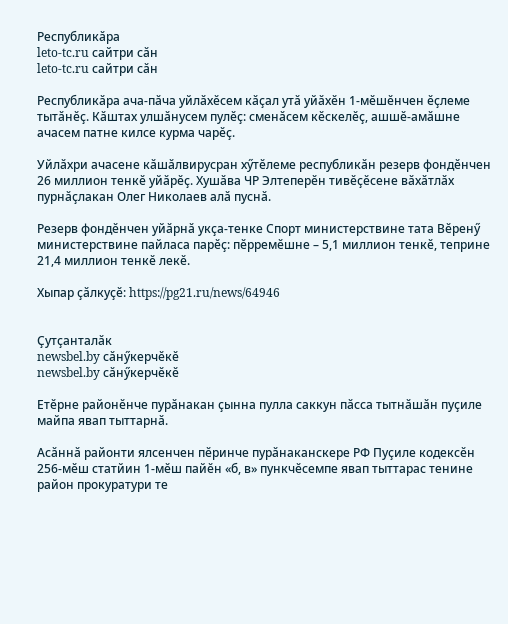Республикӑра
leto-tc.ru сайтри сӑн
leto-tc.ru сайтри сӑн

Республикӑра ача-пӑча уйлӑхӗсем кӑҫал утӑ уйӑхӗн 1-мӗшӗнчен ӗҫлеме тытӑнӗҫ. Кӑштах улшӑнусем пулӗҫ: сменӑсем кӗскелӗҫ, ашшӗ-амӑшне ачасем патне килсе курма чарӗҫ.

Уйлӑхри ачасене кӑшӑлвирусран хӳтӗлеме республикӑн резерв фондӗнчен 26 миллион тенкӗ уйӑрӗҫ. Хушӑва ЧР Элтеперӗн тивӗҫӗсене вӑхӑтлӑх пурнӑҫлакан Олег Николаев алӑ пуснӑ.

Резерв фондӗнчен уйӑрнӑ укҫа-тенке Спорт министерствине тата Вӗренӳ министерствине пайласа парӗҫ: пӗрремӗшне – 5,1 миллион тенкӗ, теприне 21,4 миллион тенкӗ лекӗ.

Хыпар ҫӑлкуҫӗ: https://pg21.ru/news/64946


Ҫутҫанталӑк
newsbel.by сӑнӳкерчӗкӗ
newsbel.by сӑнӳкерчӗкӗ

Етӗрне районӗнче пурӑнакан ҫынна пулла саккун пӑсса тытнӑшӑн пуҫиле майпа явап тыттарнӑ.

Асӑннӑ районти ялсенчен пӗринче пурӑнаканскере РФ Пуҫиле кодексӗн 256-мӗш статйин 1-мӗш пайӗн «б, в» пункчӗсемпе явап тыттарас тенине район прокуратури те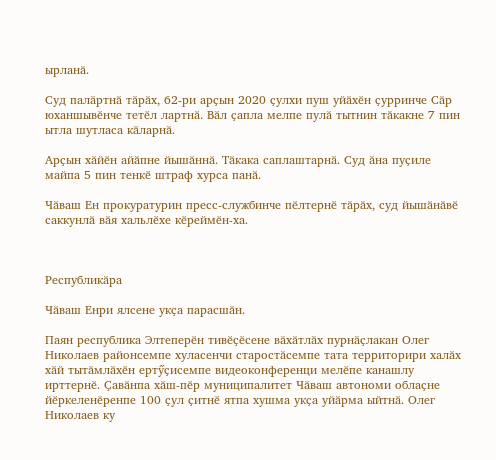ырланӑ.

Суд палӑртнӑ тӑрӑх, 62-ри арҫын 2020 ҫулхи пуш уйӑхӗн ҫурринче Сӑр юханшывӗнче тетӗл лартнӑ. Вӑл ҫапла мелпе пулӑ тытнин тӑкакне 7 пин ытла шутласа кӑларнӑ.

Арҫын хӑйӗн айӑпне йышӑннӑ. Тӑкака саплаштарнӑ. Суд ӑна пуҫиле майпа 5 пин тенкӗ штраф хурса панӑ.

Чӑваш Ен прокуратурин пресс-службинче пӗлтернӗ тӑрӑх, суд йышӑнӑвӗ саккунлӑ вӑя хальлӗхе кӗреймӗн-ха.



Республикӑра

Чӑваш Енри ялсене укҫа парасшӑн.

Паян республика Элтеперӗн тивӗҫӗсене вӑхӑтлӑх пурнӑҫлакан Олег Николаев районсемпе хуласенчи старостӑсемпе тата территорири халӑх хӑй тытӑмлӑхӗн ертӳҫисемпе видеоконференци мелӗпе канашлу ирттернӗ. Ҫавӑнпа хӑш-пӗр муниципалитет Чӑваш автономи облаҫне йӗркеленӗренпе 100 ҫул ҫитнӗ ятпа хушма укҫа уйӑрма ыйтнӑ. Олег Николаев ку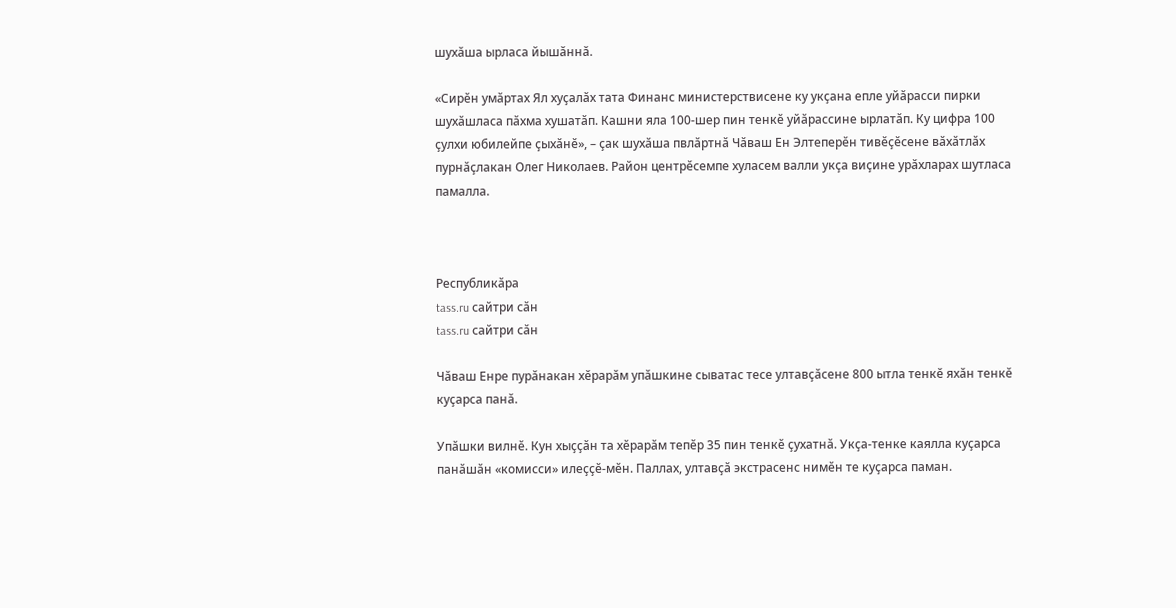шухӑша ырласа йышӑннӑ.

«Сирӗн умӑртах Ял хуҫалӑх тата Финанс министерствисене ку укҫана епле уйӑрасси пирки шухӑшласа пӑхма хушатӑп. Кашни яла 100-шер пин тенкӗ уйӑрассине ырлатӑп. Ку цифра 100 ҫулхи юбилейпе ҫыхӑнӗ», – ҫак шухӑша пвлӑртнӑ Чӑваш Ен Элтеперӗн тивӗҫӗсене вӑхӑтлӑх пурнӑҫлакан Олег Николаев. Район центрӗсемпе хуласем валли укҫа виҫине урӑхларах шутласа памалла.



Республикӑра
tass.ru сайтри сӑн
tass.ru сайтри сӑн

Чӑваш Енре пурӑнакан хӗрарӑм упӑшкине сыватас тесе ултавҫӑсене 800 ытла тенкӗ яхӑн тенкӗ куҫарса панӑ.

Упӑшки вилнӗ. Кун хыҫҫӑн та хӗрарӑм тепӗр 35 пин тенкӗ ҫухатнӑ. Укҫа-тенке каялла куҫарса панӑшӑн «комисси» илеҫҫӗ-мӗн. Паллах, ултавҫӑ экстрасенс нимӗн те куҫарса паман.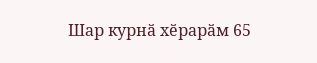Шар курнӑ хӗрарӑм 65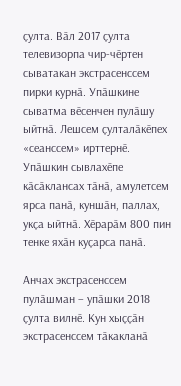ҫулта. Вӑл 2017 ҫулта телевизорпа чир-чӗртен сыватакан экстрасенссем пирки курнӑ. Упӑшкине сыватма вӗсенчен пулӑшу ыйтнӑ. Лешсем ҫулталӑкӗпех «сеанссем» ирттернӗ. Упӑшкин сывлахӗпе кӑсӑклансах тӑнӑ, амулетсем ярса панӑ, куншӑн, паллах, укҫа ыйтнӑ. Хӗрарӑм 800 пин тенке яхӑн куҫарса панӑ.

Анчах экстрасенссем пулӑшман – упӑшки 2018 ҫулта вилнӗ. Кун хыҫҫӑн экстрасенссем тӑкакланӑ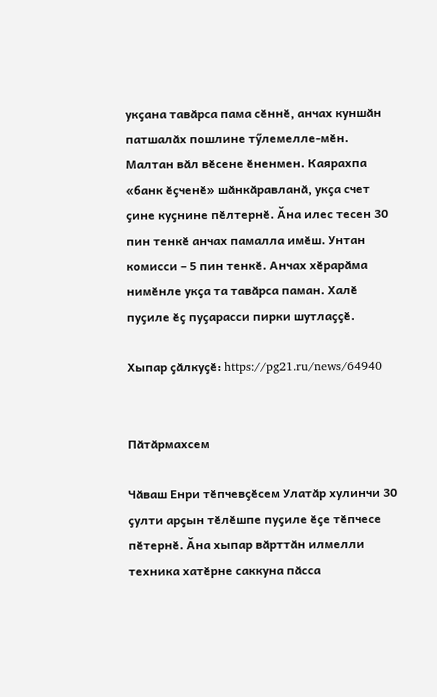укҫана тавӑрса пама сӗннӗ, анчах куншӑн патшалӑх пошлине тӳлемелле-мӗн. Малтан вӑл вӗсене ӗненмен. Каярахпа «банк ӗҫченӗ» шӑнкӑравланӑ, укҫа счет ҫине куҫнине пӗлтернӗ. Ӑна илес тесен 30 пин тенкӗ анчах памалла имӗш. Унтан комисси – 5 пин тенкӗ. Анчах хӗрарӑма нимӗнле укҫа та тавӑрса паман. Халӗ пуҫиле ӗҫ пуҫарасси пирки шутлаҫҫӗ.

Хыпар ҫӑлкуҫӗ: https://pg21.ru/news/64940


Пӑтӑрмахсем

Чӑваш Енри тӗпчевҫӗсем Улатӑр хулинчи 30 ҫулти арҫын тӗлӗшпе пуҫиле ӗҫе тӗпчесе пӗтернӗ. Ӑна хыпар вӑрттӑн илмелли техника хатӗрне саккуна пӑсса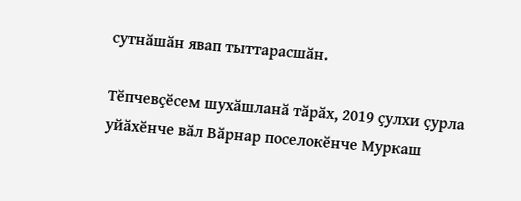сутнӑшӑн явап тыттарасшӑн.

Тӗпчевҫӗсем шухӑшланӑ тӑрӑх, 2019 ҫулхи ҫурла уйӑхӗнче вӑл Вӑрнар поселокӗнче Муркаш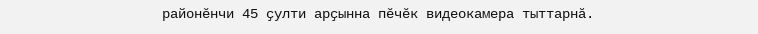районӗнчи 45 ҫулти арҫынна пӗчӗк видеокамера тыттарнӑ.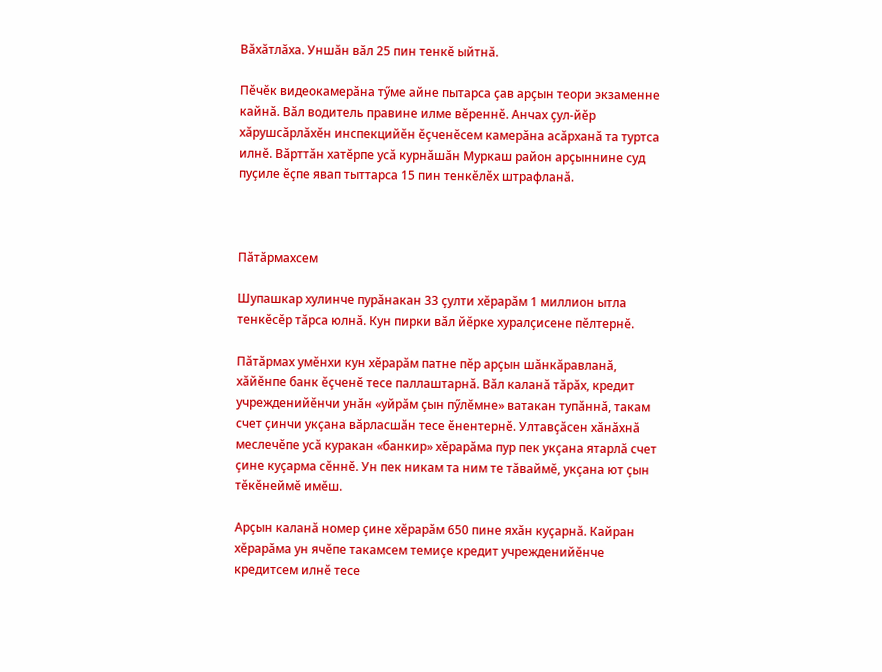Вӑхӑтлӑха. Уншӑн вӑл 25 пин тенкӗ ыйтнӑ.

Пӗчӗк видеокамерӑна тӳме айне пытарса ҫав арҫын теори экзаменне кайнӑ. Вӑл водитель правине илме вӗреннӗ. Анчах ҫул-йӗр хӑрушсӑрлӑхӗн инспекцийӗн ӗҫченӗсем камерӑна асӑрханӑ та туртса илнӗ. Вӑрттӑн хатӗрпе усӑ курнӑшӑн Муркаш район арҫыннине суд пуҫиле ӗҫпе явап тыттарса 15 пин тенкӗлӗх штрафланӑ.



Пӑтӑрмахсем

Шупашкар хулинче пурӑнакан 33 ҫулти хӗрарӑм 1 миллион ытла тенкӗсӗр тӑрса юлнӑ. Кун пирки вӑл йӗрке хуралҫисене пӗлтернӗ.

Пӑтӑрмах умӗнхи кун хӗрарӑм патне пӗр арҫын шӑнкӑравланӑ, хӑйӗнпе банк ӗҫченӗ тесе паллаштарнӑ. Вӑл каланӑ тӑрӑх, кредит учрежденийӗнчи унӑн «уйрӑм ҫын пӳлӗмне» ватакан тупӑннӑ, такам счет ҫинчи укҫана вӑрласшӑн тесе ӗнентернӗ. Ултавҫӑсен хӑнӑхнӑ меслечӗпе усӑ куракан «банкир» хӗрарӑма пур пек укҫана ятарлӑ счет ҫине куҫарма сӗннӗ. Ун пек никам та ним те тӑваймӗ, укҫана ют ҫын тӗкӗнеймӗ имӗш.

Арҫын каланӑ номер ҫине хӗрарӑм 650 пине яхӑн куҫарнӑ. Кайран хӗрарӑма ун ячӗпе такамсем темиҫе кредит учрежденийӗнче кредитсем илнӗ тесе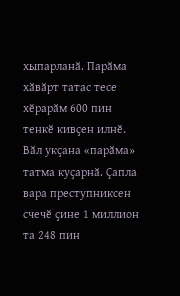хыпарланӑ. Парӑма хӑвӑрт татас тесе хӗрарӑм 600 пин тенкӗ кивҫен илнӗ. Вӑл укҫана «парӑма» татма куҫарнӑ. Ҫапла вара преступниксен счечӗ ҫине 1 миллион та 248 пин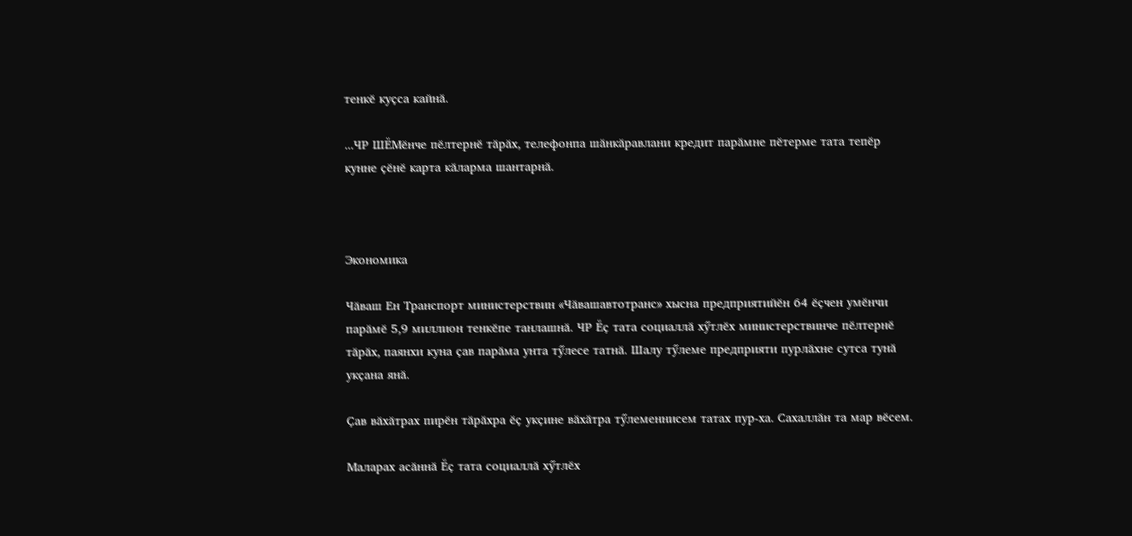тенкӗ куҫса кайнӑ.

...ЧР ШӖМӗнче пӗлтернӗ тӑрӑх, телефонпа шӑнкӑравлани кредит парӑмне пӗтерме тата тепӗр кунне ҫӗнӗ карта кӑларма шантарнӑ.



Экономика

Чӑваш Ен Транспорт министерствин «Чӑвашавтотранс» хысна предприятийӗн 64 ӗҫчен умӗнчи парӑмӗ 5,9 миллион тенкӗпе танлашнӑ. ЧР Ӗҫ тата социаллӑ хӳтлӗх министерствинче пӗлтернӗ тӑрӑх, паянхи куна ҫав парӑма унта тӳлесе татнӑ. Шалу тӳлеме предприяти пурлӑхне сутса тунӑ укҫана янӑ.

Ҫав вӑхӑтрах пирӗн тӑрӑхра ӗҫ укҫине вӑхӑтра тӳлеменнисем татах пур-ха. Сахаллӑн та мар вӗсем.

Маларах асӑннӑ Ӗҫ тата социаллӑ хӳтлӗх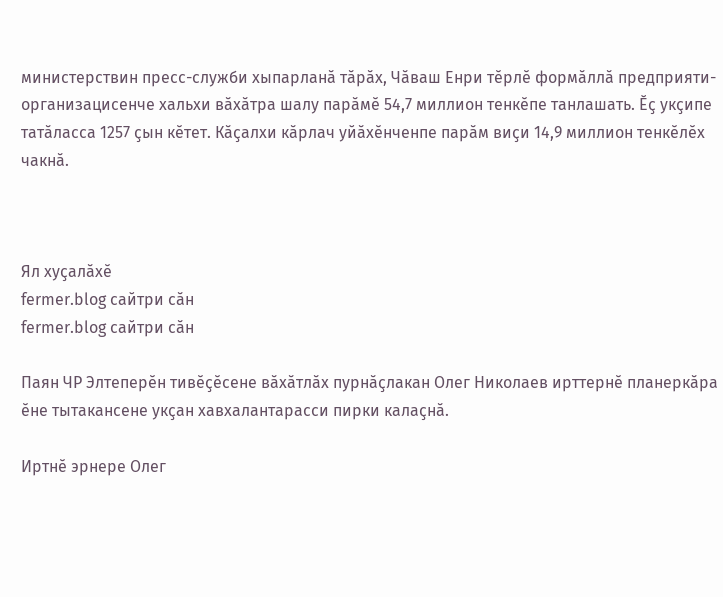министерствин пресс-служби хыпарланӑ тӑрӑх, Чӑваш Енри тӗрлӗ формӑллӑ предприяти-организацисенче хальхи вӑхӑтра шалу парӑмӗ 54,7 миллион тенкӗпе танлашать. Ӗҫ укҫипе татӑласса 1257 ҫын кӗтет. Кӑҫалхи кӑрлач уйӑхӗнченпе парӑм виҫи 14,9 миллион тенкӗлӗх чакнӑ.



Ял хуҫалӑхӗ
fermer.blog сайтри сӑн
fermer.blog сайтри сӑн

Паян ЧР Элтеперӗн тивӗҫӗсене вӑхӑтлӑх пурнӑҫлакан Олег Николаев ирттернӗ планеркӑра ӗне тытакансене укҫан хавхалантарасси пирки калаҫнӑ.

Иртнӗ эрнере Олег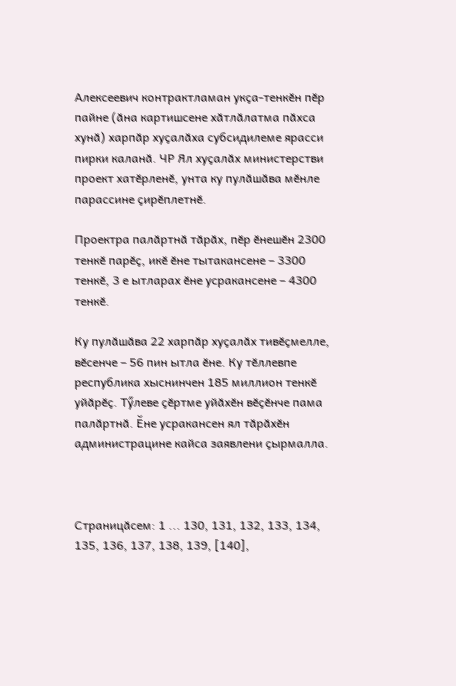Алексеевич контрактламан укҫа-тенкӗн пӗр пайне (ӑна картишсене хӑтлӑлатма пӑхса хунӑ) харпӑр хуҫалӑха субсидилеме ярасси пирки каланӑ. ЧР Ял хуҫалӑх министерстви проект хатӗрленӗ, унта ку пулӑшӑва мӗнле парассине ҫирӗплетнӗ.

Проектра палӑртнӑ тӑрӑх, пӗр ӗнешӗн 2300 тенкӗ парӗҫ, икӗ ӗне тытакансене – 3300 тенкӗ, 3 е ытларах ӗне усракансене – 4300 тенкӗ.

Ку пулӑшӑва 22 харпӑр хуҫалӑх тивӗҫмелле, вӗсенче – 56 пин ытла ӗне. Ку тӗллевпе республика хыснинчен 185 миллион тенкӗ уйӑрӗҫ. Тӳлеве ҫӗртме уйӑхӗн вӗҫӗнче пама палӑртнӑ. Ӗне усракансен ял тӑрӑхӗн администрацине кайса заявлени ҫырмалла.



Страницӑсем: 1 ... 130, 131, 132, 133, 134, 135, 136, 137, 138, 139, [140],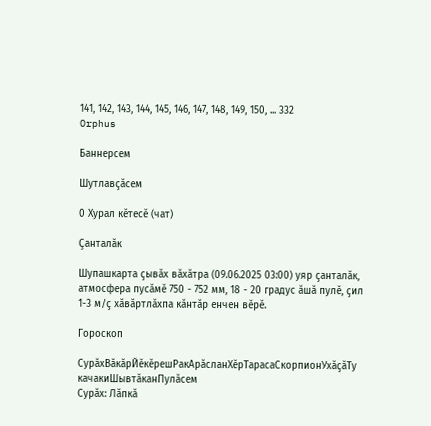141, 142, 143, 144, 145, 146, 147, 148, 149, 150, ... 332
Orphus

Баннерсем

Шутлавҫӑсем

0 Хурал кӗтесӗ (чат)

Ҫанталӑк

Шупашкарта ҫывӑх вӑхӑтра (09.06.2025 03:00) уяр ҫанталӑк, атмосфера пусӑмӗ 750 - 752 мм, 18 - 20 градус ӑшӑ пулӗ, ҫил 1-3 м/ҫ хӑвӑртлӑхпа кӑнтӑр енчен вӗрӗ.

Гороскоп

СурӑхВӑкӑрЙӗкӗрешРакАрӑсланХӗрТарасаСкорпионУхӑҫӑТу качакиШывтӑканПулӑсем
Сурӑх: Лӑпкӑ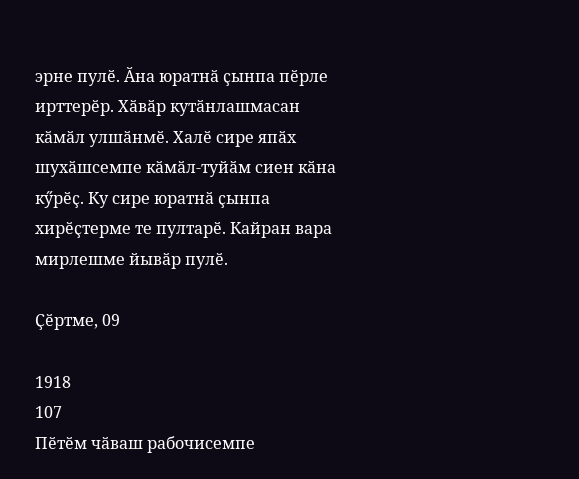эрне пулӗ. Ӑна юратнӑ ҫынпа пӗрле ирттерӗр. Хӑвӑр кутӑнлашмасан кӑмӑл улшӑнмӗ. Халӗ сире япӑх шухӑшсемпе кӑмӑл-туйӑм сиен кӑна кӳрӗҫ. Ку сире юратнӑ ҫынпа хирӗҫтерме те пултарӗ. Кайран вара мирлешме йывӑр пулӗ.

Ҫӗртме, 09

1918
107
Пӗтӗм чӑваш рабочисемпе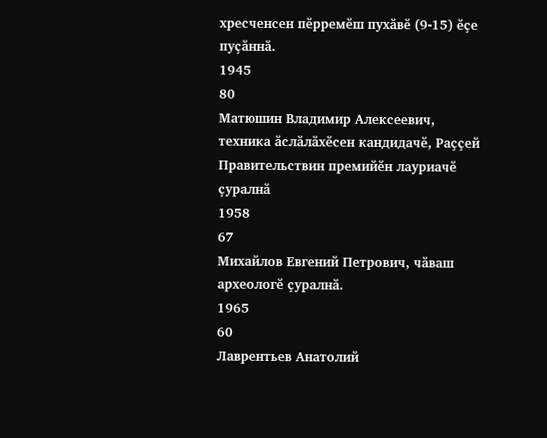хресченсен пӗрремӗш пухӑвӗ (9-15) ӗҫе пуҫӑннӑ.
1945
80
Матюшин Владимир Алексеевич, техника ӑслӑлӑхӗсен кандидачӗ, Раҫҫей Правительствин премийӗн лауриачӗ ҫуралнӑ
1958
67
Михайлов Евгений Петрович, чӑваш археологӗ ҫуралнӑ.
1965
60
Лаврентьев Анатолий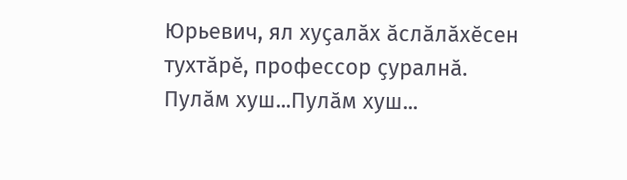Юрьевич, ял хуҫалӑх ӑслӑлӑхӗсен тухтӑрӗ, профессор ҫуралнӑ.
Пулӑм хуш...Пулӑм хуш...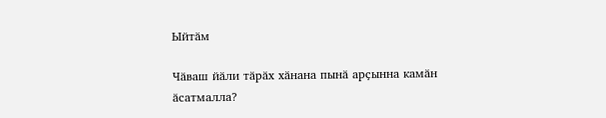Ыйтӑм

Чӑваш йӑли тӑрӑх хӑнана пынӑ арҫынна камӑн ӑсатмалла?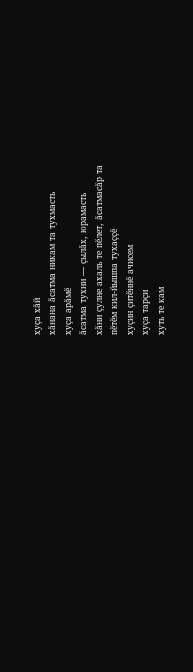хуҫа хӑй
хӑнана ӑсатма никам та тухмасть
хуҫа арӑмӗ
ӑсатма тухни — ҫылӑх, юрамасть
хӑни ҫулне ахаль те пӗлет, ӑсатмасӑр та
пӗтӗм кил-йышпа тухаҫҫӗ
хуҫин ҫитӗннӗ ачисем
хуҫа тарҫи
хуть те кам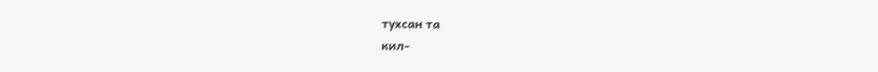тухсан та
кил-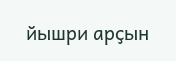йышри арҫын